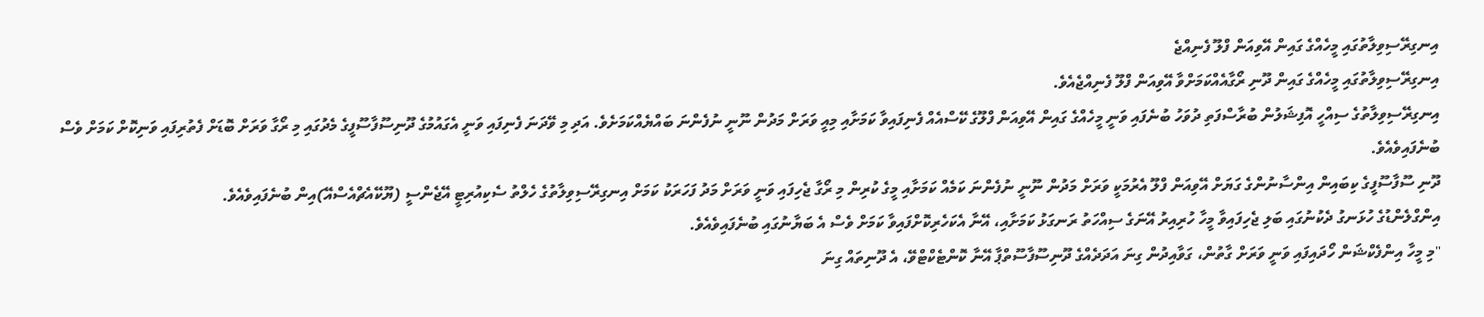އިނގިރޭސިވިލާތުގައި މީހެއްގެ ގައިން އޭވިއަން ފްލޫ ފެނިއްޖެ
އިނގިރޭސިވިލާތުގައި މީހެއްގެ ގައިން ދޫނި ރޯގާއެއްކަމަށްވާ އޭވިއަން ފްލޫ ފެނިއްޖެއެވެ.
އިނގިރޭސިވިލާތުގެ ސިއްހީ އޮފިޝަލުން ބުރާސްފަތި ދުވަހު ބުނެފައި ވަނީ މީހެއްގެ ގައިން އޭވިއަން ފްލޫގެ ކޭސްއެއް ފެނިފައިވާ ކަމަށާއި މިއީ ވަރަށް މަދުން ނޫނީ ނުފެންނަ ބައްޔެއްކަމަށެވެ. އަދި މި ވޭދަނަ ފެނިފައި ވަނީ އެގައުމުގެ ދޫނިސޫފާސޫފީގެ މެދުގައި މި ރޯގާ ވަރަށް ބޮޑަށް ފެތުރިފައި ވަނިކޮށް ކަމަށް ވެސް ބުނެފައިވެއެވެ.
ދޫނި ސޫފާސޫފީގެ ކިބައިން އިންސާނުންގެ ގަޔަށް އޭވިއަން ފްލޫ އެރުމަކީ ވަރަށް މަދުން ނޫނީ ނުފެންނަ ކަމެއް ކަމަށާއި މީގެ ކުރިން މި ރޯގާ ޖެހިފައި ވަނީ ވަރަށް މަދު ފަހަރަކު ކަމަށް އިނގިރޭސިވިލާތުގެ ހެލްތު ސެކިއުރިޓީ އޭޖެންސީ (ޔޫކޭއެޗްއެސްއޭ)އިން ބުނެފައިވެއެވެ.
އިންގްލެންޑުގެ ހުޅަނގު ދެކުނުގައި ބަލި ޖެހިފައިވާ މީހާ ހުރިއިރު އޭނަގެ ސިއްހަތު ރަނގަޅު ކަމަށާއި، އޭނާ އެކަހެރިކޮށްފައިވާ ކަމަށް ވެސް އެ ބަޔާނުގައި ބުނެފައިވެއެވެ.
"މި މީހާ އިންފެކްޝަން ހޯދައިފައި ވަނީ ވަރަށް ގާތުން، ގަވާއިދުން ގިނަ އަދަދެއްގެ ދޫނިސޫފާސޫތްޕާ އޭނާ ކޮންޓެކްޓްވޭ، އެ ދޫނިތައް ގިނަ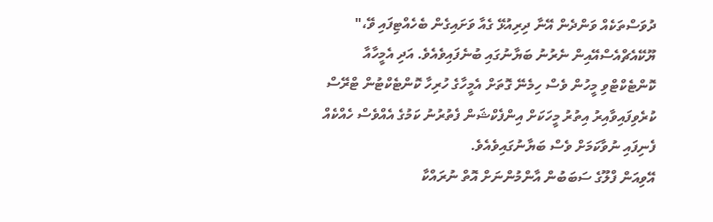ދުވަސްތަކެއް ވަންދެން އޭނާ ދިރިއުޅޭ ގެއާ ވަށައިގެން ބެހެއްޓިފައި ވޭ،" ޔޫކޭއެޗްއެސްއޭއިން ނެރުނު ބަޔާނުގައި ބުނެފައިވެއެވެ. އަދި އެމީހާއާ ކޮންޓެކްޓްވި މީހުން ވެސް ހިމެނޭ ގޮތަށް އެމީހާގެ ހުރިހާ ކޮންޓެކްޓުން ޓްރޭސް ކުރެވިފައިވާއިރު އިތުރު މީހަކަށް އިންފެކްޝަން ފެތުރުނު ކަމުގެ އެއްވެސް ހެއްކެއް ފެނިފައި ނުވާކަމަށް ވެސް ބަޔާނުގައިވެއެވެ.
އޭވިއަން ފްލޫގެ ސަބަބުން އާންމުންނަށް އޮތް ނުރައްކާ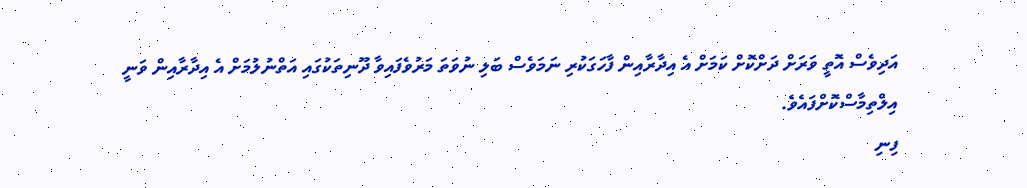އަދިވެސް އޮތީ ވަރަށް ދަށްކޮށް ކަމަށް އެ އިދާރާއިން ފާހަގަކުރި ނަމަވެސް ބަލި ނުވަތަ މަރުވެފައިވާ ދޫނިތަކުގައި އަތްނުލުމަށް އެ އިދާރާއިން ވަނީ އިލްތިމާސްކޮށްފައެވެ.
ފިނި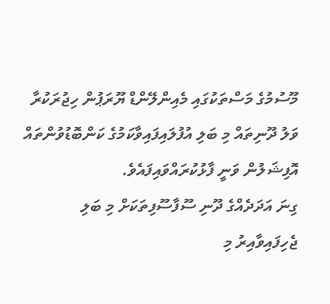މޫސުމުގެ މަސްތަކުގައި މެއިންލޭންޑް ޔޫރަޕުން ހިޖުރަކުރާ ވަލު ދޫނިތައް މި ބަލި އުފުލައިފައިވާކަމުގެ ކަންބޮޑުވުންތައް އޮފިޝަލުން ވަނީ ފާޅުކުރައްވައިފައެވެ.
ގިނަ އަދަދެއްގެ ދޫނި ސޫފާސޫފިތަކަށް މި ބަލި ޖެހިފައިވާއިރު މި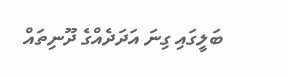ބަލީގައި ގިނަ އަދަދެއްގެ ދޫނިތައް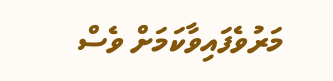މަރުވެފައިވާކަމަށް ވެސް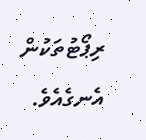ރިޕޯޓުތަކުން އެނގެއެވެ.